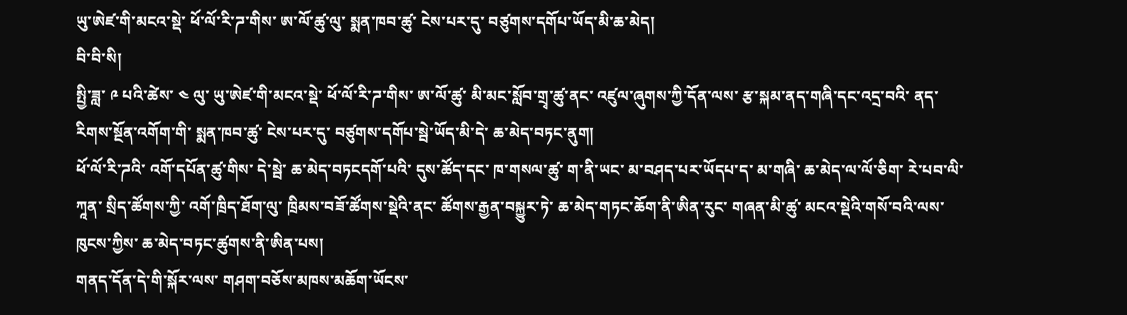ཡུ་ཨེཛ་གི་མངའ་སྡེ་ ཕོ་ལོ་རི་ཌ་གིས་ ཨ་ལོ་ཚུ་ལུ་ སྨན་ཁབ་ཚུ་ ངེས་པར་དུ་ བཙུགས་དགོཔ་ཡོད་མི་ཆ་མེད།
བི་བི་སི།
སྤྱི་ཟླ་ ༩ པའི་ཚེས་ ༤ ལུ་ ཡུ་ཨེཛ་གི་མངའ་སྡེ་ ཕོ་ལོ་རི་ཌ་གིས་ ཨ་ལོ་ཚུ་ མི་མང་སློབ་གྲྭ་ཚུ་ནང་ འཛུལ་ཞུགས་ཀྱི་དོན་ལས་ རྩ་སྐམ་ནད་གཞི་དང་འདྲ་བའི་ ནད་རིགས་སྔོན་འགོག་གི་ སྨན་ཁབ་ཚུ་ ངེས་པར་དུ་ བཙུགས་དགོཔ་སྦེ་ཡོད་མི་དེ་ ཆ་མེད་བཏང་ནུག།
ཕོ་ལོ་རི་ཌའི་ འགོ་དཔོན་ཚུ་གིས་ དེ་སྦེ་ ཆ་མེད་བཏངདགོ་པའི་ དུས་ཚོད་དང་ ཁ་གསལ་ཚུ་ ག་ནི་ཡང་ མ་བཤད་པར་ཡོདཔ་ད་ མ་གཞི་ ཆ་མེད་ལ་ལོ་ཅིག་ རེ་པབ་ལི་ཀཱན་ སྲིད་ཚོགས་ཀྱི་ འགོ་ཁྲིད་ཐོག་ལུ་ ཁྲིམས་བཟོ་ཚོགས་སྡེའི་ནང་ ཚོགས་རྒྱན་བསྐྱུར་ཏེ་ ཆ་མེད་གཏང་ཆོག་ནི་ཨིན་རུང་ གཞན་མི་ཚུ་ མངའ་སྡེའི་གསོ་བའི་ལས་ཁུངས་ཀྱིས་ ཆ་མེད་བཏང་ཚུགས་ནི་ཨིན་པས།
གནད་དོན་དེ་གི་སྐོར་ལས་ གཤག་བཅོས་མཁས་མཆོག་ཡོངས་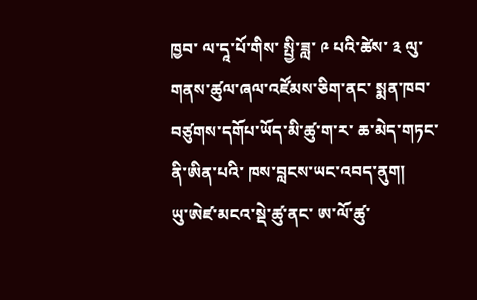ཁྱབ་ ལ་དཱ་པོ་གིས་ སྤྱི་ཟླ་ ༩ པའི་ཚེས་ ༣ ལུ་ གནས་ཚུལ་ཞལ་འཛོམས་ཅིག་ནང་ སྨན་ཁབ་བཙུགས་དགོཔ་ཡོད་མི་ཚུ་ག་ར་ ཆ་མེད་གཏང་ནི་ཨིན་པའི་ ཁས་བླངས་ཡང་འབད་ནུག།
ཡུ་ཨེཛ་མངའ་སྡེ་ཚུ་ནང་ ཨ་ལོ་ཚུ་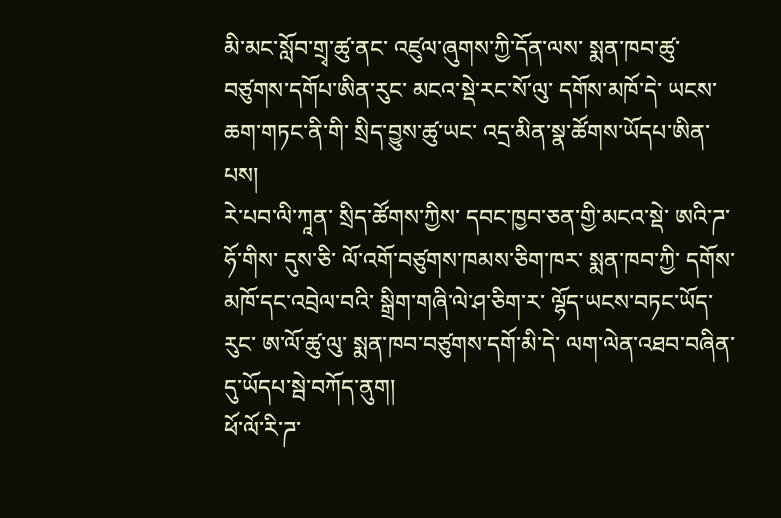མི་མང་སློབ་གྲྭ་ཚུ་ནང་ འཛུལ་ཞུགས་ཀྱི་དོན་ལས་ སྨན་ཁབ་ཚུ་བཙུགས་དགོཔ་ཨིན་རུང་ མངའ་སྡེ་རང་སོ་ལུ་ དགོས་མཁོ་དེ་ ཡངས་ཆག་གཏང་ནི་གི་ སྲིད་བྱུས་ཚུ་ཡང་ འདྲ་མིན་སྣ་ཚོགས་ཡོདཔ་ཨིན་པས།
རེ་པབ་ལི་ཀཱན་ སྲིད་ཚོགས་ཀྱིས་ དབང་ཁྱབ་ཅན་གྱི་མངའ་སྡེ་ ཨའི་ཌ་ཧོ་གིས་ དུས་ཅི་ ལོ་འགོ་བཙུགས་ཁམས་ཅིག་ཁར་ སྨན་ཁབ་ཀྱི་ དགོས་མཁོ་དང་འབྲེལ་བའི་ སྒྲིག་གཞི་ལེ་ཤ་ཅིག་ར་ ལྷོད་ཡངས་བཏང་ཡོད་རུང་ ཨ་ལོ་ཚུ་ལུ་ སྨན་ཁབ་བཙུགས་དགོ་མི་དེ་ ལག་ལེན་འཐབ་བཞིན་དུ་ཡོདཔ་སྦེ་བཀོད་ནུག།
ཕོ་ལོ་རི་ཌ་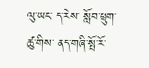ལུ་ཡང་ ད་རེས་ སློབ་ཕྲུག་ཚུ་གིས་ ནད་གཞི་སྤོ་རོ་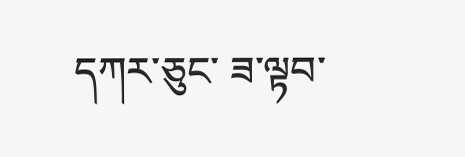དཀར་ཅུང་ ཟ་ལྟབ་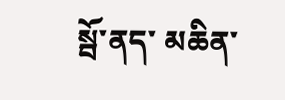སྦོ་ནད་ མཆིན་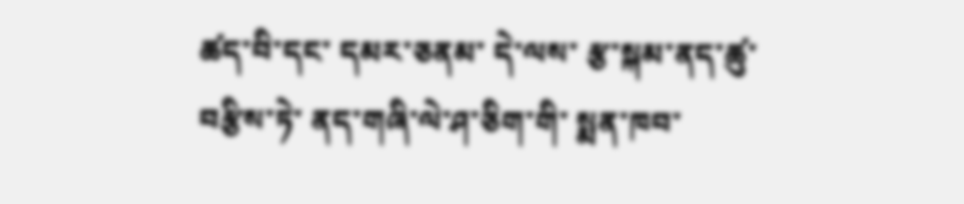ཚད་བི་དང་ དམར་ཅནམ་ དེ་ལས་ རྩ་སྐམ་ནད་ཚུ་བརྩིས་ཏེ་ ནད་གཞི་ལེ་ཤ་ཅིག་གི་ སྨན་ཁབ་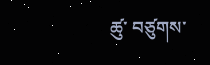ཚུ་ བཙུགས་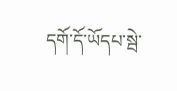དགོ་དོ་ཡོདཔ་སྦེ་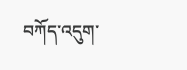བཀོད་འདུག་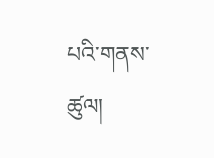པའི་གནས་ཚུལ།